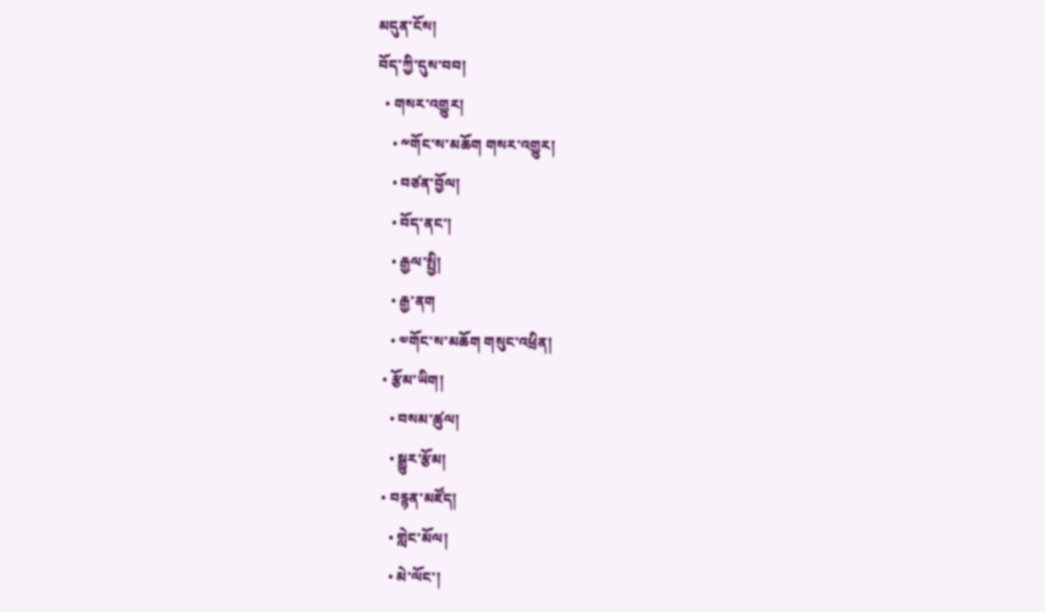མདུན་ངོས།
བོད་ཀྱི་དུས་བབ།
  • གསར་འགྱུར།
    • ༸གོང་ས་མཆོག གསར་འགྱུར།
    • བཙན་བྱོལ།
    • བོད་ནང་།
    • རྒྱལ་སྤྱི།
    • རྒྱ་ནག
    • ༧གོང་ས་མཆོག གསུང་འཕྲིན།
  • རྩོམ་ཡིག།
    • བསམ་ཚུལ།
    • སྒྱུར་རྩོམ།
  • བརྙན་མཛོད།
    • གླེང་མོལ།
    • མེ་ལོང་།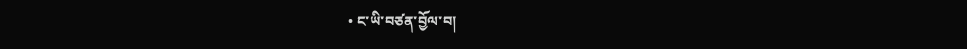• ང་ཡི་བཙན་བྱོལ་བ།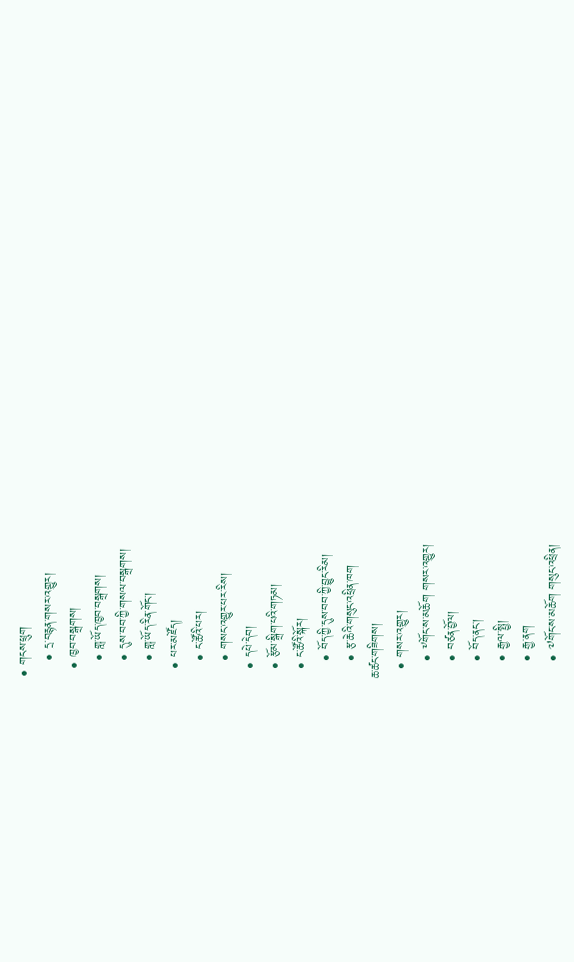• གངས་ཕྲུག
    • དྲ་བརྙན་གསར་འགྱུར།
  • ཁྱབ་བསྒྲགས།
    • གླ་ཡོད་ཁྱབ་བསྒྲགས།
    • དུས་བབ་ཀྱི་གསལ་བསྒྲགས།
    • གླ་ཡོད་རིན་གོང་།
  • པར་མཛོད།
    • ང་ཚོའི་པར།
    • གསང་འགྱུར་པར་རིས།
  • དཔེ་དེབ།
  • རྩོམ་སྒྲིག་པའི་གཏམ།
  • ང་ཚོའི་སྐོར།
    • བོད་ཀྱི་དུས་བབ་ཀྱི་བྱུང་རིམ།
    • རྩ་ཆེའི་གསུང་འཕྲིན་ཁག
ཆ་ཚང་གཟིགས།
  • གསར་འགྱུར།
    • ༸གོང་ས་མཆོག གསར་འགྱུར།
    • བཙན་བྱོལ།
    • བོད་ནང་།
    • རྒྱལ་སྤྱི།
    • རྒྱ་ནག
    • ༧གོང་ས་མཆོག གསུང་འཕྲིན།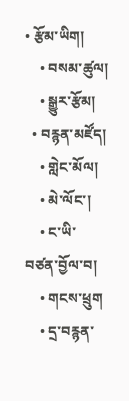• རྩོམ་ཡིག།
    • བསམ་ཚུལ།
    • སྒྱུར་རྩོམ།
  • བརྙན་མཛོད།
    • གླེང་མོལ།
    • མེ་ལོང་།
    • ང་ཡི་བཙན་བྱོལ་བ།
    • གངས་ཕྲུག
    • དྲ་བརྙན་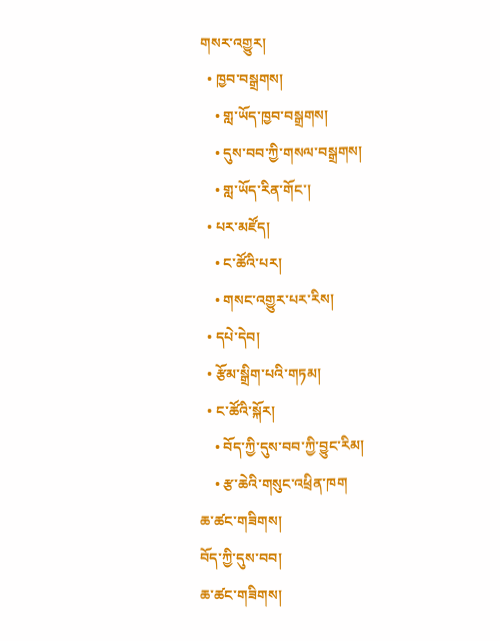གསར་འགྱུར།
  • ཁྱབ་བསྒྲགས།
    • གླ་ཡོད་ཁྱབ་བསྒྲགས།
    • དུས་བབ་ཀྱི་གསལ་བསྒྲགས།
    • གླ་ཡོད་རིན་གོང་།
  • པར་མཛོད།
    • ང་ཚོའི་པར།
    • གསང་འགྱུར་པར་རིས།
  • དཔེ་དེབ།
  • རྩོམ་སྒྲིག་པའི་གཏམ།
  • ང་ཚོའི་སྐོར།
    • བོད་ཀྱི་དུས་བབ་ཀྱི་བྱུང་རིམ།
    • རྩ་ཆེའི་གསུང་འཕྲིན་ཁག
ཆ་ཚང་གཟིགས།
བོད་ཀྱི་དུས་བབ།
ཆ་ཚང་གཟིགས།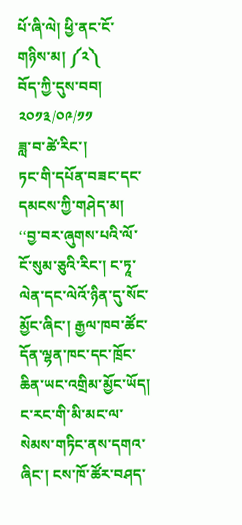པོ་ཞི་ལེ། ཕྱི་ནང་ངོ་གཉིས་མ། ༼༢༽
བོད་ཀྱི་དུས་བབ།
༢༠༡༣/༠༩/༡༡
ཟླ་བ་ཚེ་རིང་།
ཏང་གི་དཔོན་བཟང་དང་དམངས་ཀྱི་གཤེད་མ།
‘‘བྱ་བར་ཞུགས་པའི་ལོ་ངོ་སུམ་ཅུའི་རིང་། ང་ཏཱ་ལེན་དང་ལེའོ་ཉིན་དུ་སོང་མྱོང་ཞིང་། རྒྱལ་ཁབ་ཚོང་དོན་ལྷན་ཁང་དང་ཁྲོང་ཆིན་ཡང་འགྲིམ་མྱོང་ཡོད། ང་རང་གི་མི་མང་ལ་སེམས་གཏིང་ནས་དགའ་ཞིང་། ངས་ཁོ་ཚོར་བཤད་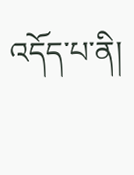འདོད་པ་ནི།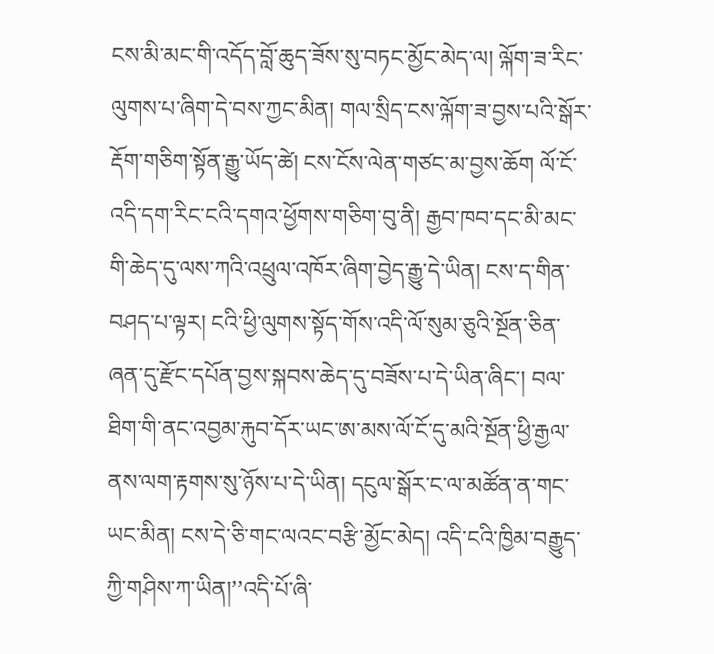ངས་མི་མང་གི་འདོད་བློ་ཆུད་ཟོས་སུ་བཏང་མྱོང་མེད་ལ། ལྐོག་ཟ་རིང་ལུགས་པ་ཞིག་དེ་བས་ཀྱང་མིན། གལ་སྲིད་ངས་ལྐོག་ཟ་བྱས་པའི་སྒོར་རྡོག་གཅིག་སྟོན་རྒྱུ་ཡོད་ཚེ། ངས་ངོས་ལེན་གཙང་མ་བྱས་ཆོག ལོ་ངོ་འདི་དག་རིང་ངའི་དགའ་ཕྱོགས་གཅིག་བུ་ནི། རྒྱབ་ཁབ་དང་མི་མང་གི་ཆེད་དུ་ལས་ཀའི་འཕྲུལ་འཁོར་ཞིག་བྱེད་རྒྱུ་དེ་ཡིན། ངས་ད་གིན་བཤད་པ་ལྟར། ངའི་ཕྱི་ལུགས་སྟོད་གོས་འདི་ལོ་སུམ་ཅུའི་སྔོན་ཅིན་ཞན་དུ་རྫོང་དཔོན་བྱས་སྐབས་ཆེད་དུ་བཟོས་པ་དེ་ཡིན་ཞིང་། བལ་ཐིག་གི་ནང་འབྱམ་རྐུབ་དོར་ཡང་ཨ་མས་ལོ་ངོ་དུ་མའི་སྔོན་ཕྱི་རྒྱལ་ནས་ལག་རྟགས་སུ་ཉོས་པ་དེ་ཡིན། དངུལ་སྒོར་ང་ལ་མཚོན་ན་གང་ཡང་མིན། ངས་དེ་ཅི་གང་ལའང་བརྩི་མྱོང་མེད། འདི་ངའི་ཁྱིམ་བརྒྱུད་ཀྱི་གཤིས་ཀ་ཡིན།’’འདི་པོ་ཞི་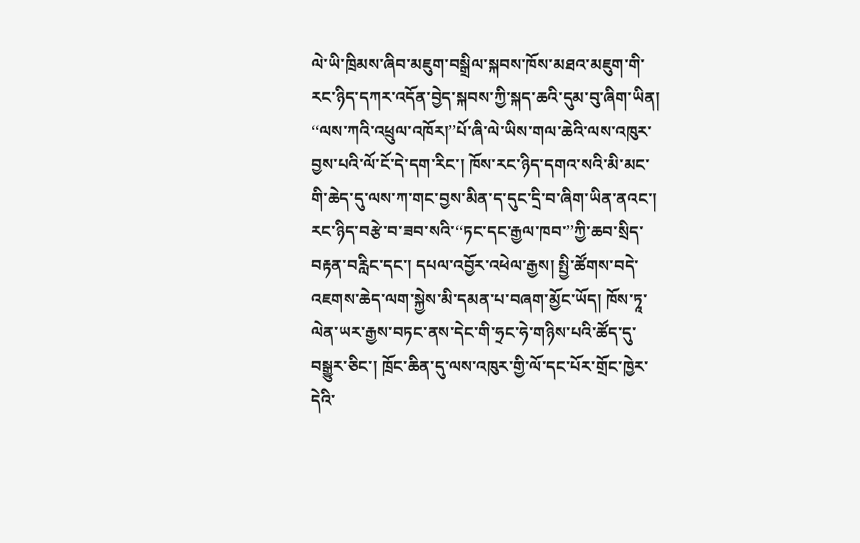ལེ་ཡི་ཁྲིམས་ཞིབ་མཇུག་བསྒྲིལ་སྐབས་ཁོས་མཐའ་མཇུག་གི་རང་ཉིད་དཀར་འདོན་བྱེད་སྐབས་ཀྱི་སྐད་ཆའི་དུམ་བུ་ཞིག་ཡིན།
‘‘ལས་ཀའི་འཕྲུལ་འཁོར།’’པོ་ཞི་ལེ་ཡིས་གལ་ཆེའི་ལས་འཁུར་བྱས་པའི་ལོ་ངོ་དེ་དག་རིང་། ཁོས་རང་ཉིད་དགའ་སའི་མི་མང་གི་ཆེད་དུ་ལས་ཀ་གང་བྱས་མིན་ད་དུང་དྲི་བ་ཞིག་ཡིན་ནའང་། རང་ཉིད་བརྩེ་བ་ཟབ་སའི་‘‘ཏང་དང་རྒྱལ་ཁབ་’’ཀྱི་ཆབ་སྲིད་བརྟན་བརླིང་དང་། དཔལ་འབྱོར་འཕེལ་རྒྱས། སྤྱི་ཚོགས་བདེ་འཇགས་ཆེད་ལག་སྐྱེས་མི་དམན་པ་བཞག་མྱོང་ཡོད། ཁོས་ཏཱ་ལེན་ཡར་རྒྱས་བཏང་ནས་དེང་གི་ཧྲང་ཧེ་གཉིས་པའི་ཚོད་དུ་བསྒྱུར་ཅིང་། ཁྲོང་ཆིན་དུ་ལས་འཁུར་གྱི་ལོ་དང་པོར་གྲོང་ཁྱེར་དེའི་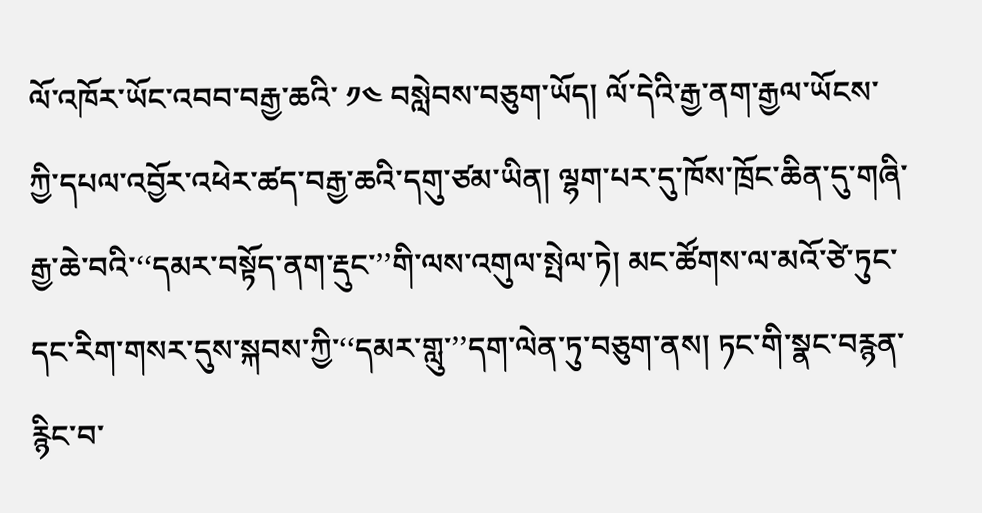ལོ་འཁོར་ཡོང་འབབ་བརྒྱ་ཆའི་ ༡༤ བསླེབས་བཅུག་ཡོད། ལོ་དེའི་རྒྱ་ནག་རྒྱལ་ཡོངས་ཀྱི་དཔལ་འབྱོར་འཕེར་ཚད་བརྒྱ་ཆའི་དགུ་ཙམ་ཡིན། ལྷག་པར་དུ་ཁོས་ཁྲོང་ཆིན་དུ་གཞི་རྒྱ་ཆེ་བའི་‘‘དམར་བསྟོད་ནག་རྡུང་’’གི་ལས་འགུལ་སྤེལ་ཏེ། མང་ཚོགས་ལ་མའོ་ཙེ་ཏུང་དང་རིག་གསར་དུས་སྐབས་ཀྱི་‘‘དམར་གླུ་’’དག་ལེན་ཏུ་བཅུག་ནས། ཏང་གི་སྣང་བརྙན་རྙིང་བ་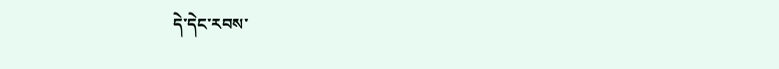དེ་དེང་རབས་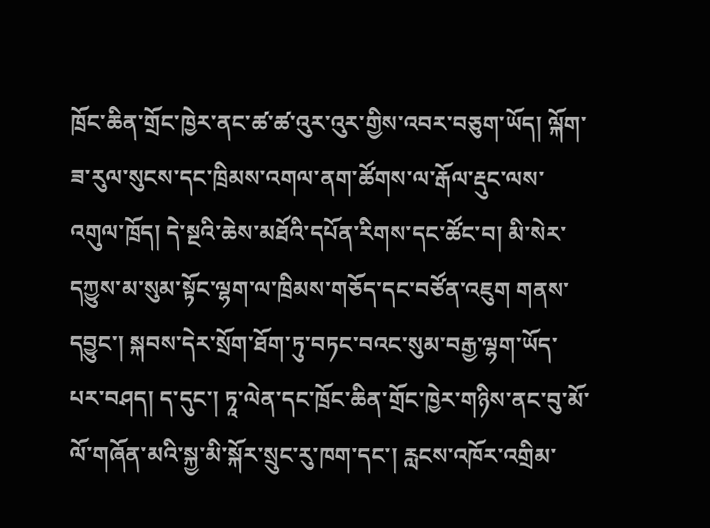ཁྲོང་ཆིན་གྲོང་ཁྱེར་ནང་ཚ་ཚ་འུར་འུར་གྱིས་འབར་བཅུག་ཡོད། ལྐོག་ཟ་རུལ་སུངས་དང་ཁྲིམས་འགལ་ནག་ཚོགས་ལ་རྒོལ་རྡུང་ལས་འགུལ་ཁྲོད། དེ་སྔའི་ཆེས་མཐོའི་དཔོན་རིགས་དང་ཚོང་བ། མི་སེར་དཀྱུས་མ་སུམ་སྟོང་ལྷག་ལ་ཁྲིམས་གཅོད་དང་བཙོན་འཇུག གནས་དབྱུང་། སྐབས་དེར་སྲོག་ཐོག་ཏུ་བཏང་བའང་སུམ་བརྒྱ་ལྷག་ཡོད་པར་བཤད། ད་དུང་། ཏཱ་ལེན་དང་ཁྲོང་ཆིན་གྲོང་ཁྱེར་གཉིས་ནང་བུ་མོ་ལོ་གཞོན་མའི་སྐྱ་མི་སྐོར་སྲུང་རུ་ཁག་དང་། རླངས་འཁོར་འགྲིམ་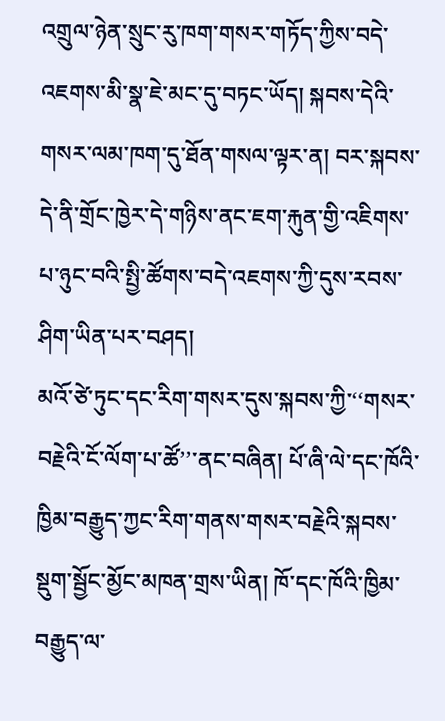འགྲུལ་ཉེན་སྲུང་རུ་ཁག་གསར་གཏོད་ཀྱིས་བདེ་འཇགས་མི་སྣ་ཇེ་མང་དུ་བཏང་ཡོད། སྐབས་དེའི་གསར་ལམ་ཁག་དུ་ཐོན་གསལ་ལྟར་ན། བར་སྐབས་དེ་ནི་གྲོང་ཁྱེར་དེ་གཉིས་ནང་ཇག་རྐུན་གྱི་འཇིགས་པ་ཉུང་བའི་སྤྱི་ཚོགས་བདེ་འཇགས་ཀྱི་དུས་རབས་ཤིག་ཡིན་པར་བཤད།
མའོ་ཙེ་ཏུང་དང་རིག་གསར་དུས་སྐབས་ཀྱི་‘‘གསར་བརྗེའི་ངོ་ལོག་པ་ཚོ’’་ནང་བཞིན། པོ་ཞི་ལེ་དང་ཁོའི་ཁྱིམ་བརྒྱུད་ཀྱང་རིག་གནས་གསར་བརྗེའི་སྐབས་སྡུག་སྦྱོང་མྱོང་མཁན་གྲས་ཡིན། ཁོ་དང་ཁོའི་ཁྱིམ་བརྒྱུད་ལ་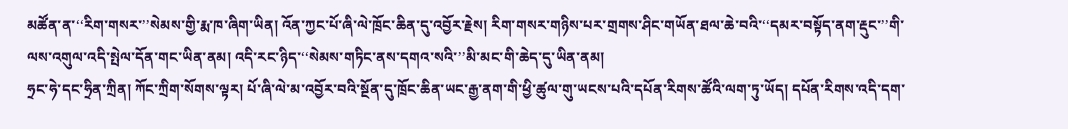མཚོན་ན་‘‘རིག་གསར་’’སེམས་གྱི་རྨ་ཁ་ཞིག་ཡིན། འོན་ཀྱང་པོ་ཞི་ལེ་ཁྲོང་ཆིན་དུ་འབྱོར་རྗེས། རིག་གསར་གཉིས་པར་གྲགས་ཤིང་གཡོན་ཐལ་ཆེ་བའི་‘‘དམར་བསྟོད་ནག་རྡུང་’’གི་ལས་འགུལ་འདི་སྤེལ་དོན་གང་ཡིན་ནམ། འདི་རང་ཉིད་‘‘སེམས་གཏིང་ནས་དགའ་སའི་’’མི་མང་གི་ཆེད་དུ་ཡིན་ནམ།
ཧྲང་ཧེ་དང་ཧྲིན་ཀྲིན། ཀོང་ཀྲིག་སོགས་ལྟར། པོ་ཞི་ལེ་མ་འབྱོར་བའི་སྔོན་དུ་ཁྲོང་ཆིན་ཡང་རྒྱ་ནག་གི་ཕྱི་ཚུལ་གུ་ཡངས་པའི་དཔོན་རིགས་ཚོའི་ལག་ཏུ་ཡོད། དཔོན་རིགས་འདི་དག་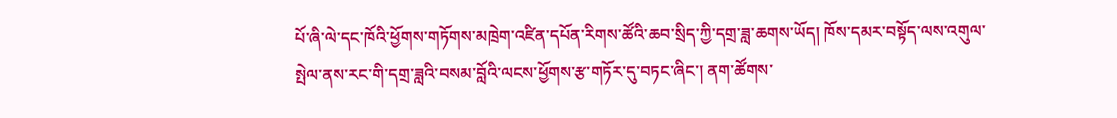པོ་ཞི་ལེ་དང་ཁོའི་ཕྱོགས་གཏོགས་མཁྲེག་འཛིན་དཔོན་རིགས་ཚོའི་ཆབ་སྲིད་ཀྱི་དགྲ་ཟླ་ཆགས་ཡོད། ཁོས་དམར་བསྟོད་ལས་འགུལ་སྤེལ་ནས་རང་གི་དགྲ་ཟླའི་བསམ་བློའི་ལངས་ཕྱོགས་རྩ་གཏོར་དུ་བཏང་ཞིང་། ནག་ཚོགས་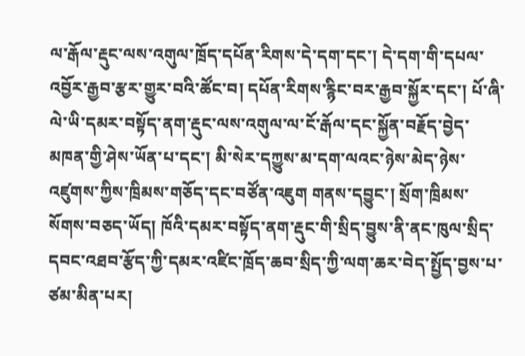ལ་རྒོལ་རྡུང་ལས་འགུལ་ཁྲོད་དཔོན་རིགས་དེ་དག་དང་། དེ་དག་གི་དཔལ་འབྱོར་རྒྱབ་རྩར་གྱུར་བའི་ཚོང་བ། དཔོན་རིགས་རྙིང་བར་རྒྱབ་སྐྱོར་དང་། པོ་ཞི་ལེ་ཡི་དམར་བསྟོད་ནག་རྡུང་ལས་འགུལ་ལ་ངོ་རྒོལ་དང་སྐྱོན་བརྗོད་བྱེད་མཁན་གྱི་ཤེས་ཡོན་པ་དང་། མི་སེར་དཀྱུས་མ་དག་ལའང་ཉེས་མེད་ཉེས་འཛུགས་ཀྱིས་ཁྲིམས་གཅོད་དང་བཙོན་འཇུག གནས་དབྱུང་། སྲོག་ཁྲིམས་སོགས་བཅད་ཡོད། ཁོའི་དམར་བསྟོད་ནག་རྡུང་གི་སྲིད་བྱུས་ནི་ནང་ཁུལ་སྲིད་དབང་འཐབ་རྩོད་ཀྱི་དམར་འཛིང་ཁྲོད་ཆབ་སྲིད་ཀྱི་ལག་ཆར་བེད་སྤྱོད་བྱས་པ་ཙམ་མིན་པར།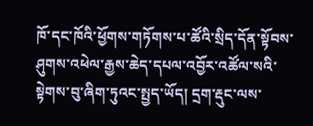ཁོ་དང་ཁོའི་ཕྱོགས་གཏོགས་པ་ཚོའི་སྲིད་དོན་སྟོབས་ཤུགས་འཕེལ་རྒྱས་ཆེད་དཔལ་འབྱོར་འཚོལ་སའི་སྟེགས་བུ་ཞིག་ཏུའང་སྤྱད་ཡོད། དྲག་རྡུང་ལས་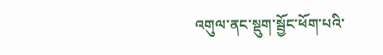འགུལ་ནང་སྡུག་སྦྱོང་ཕོག་པའི་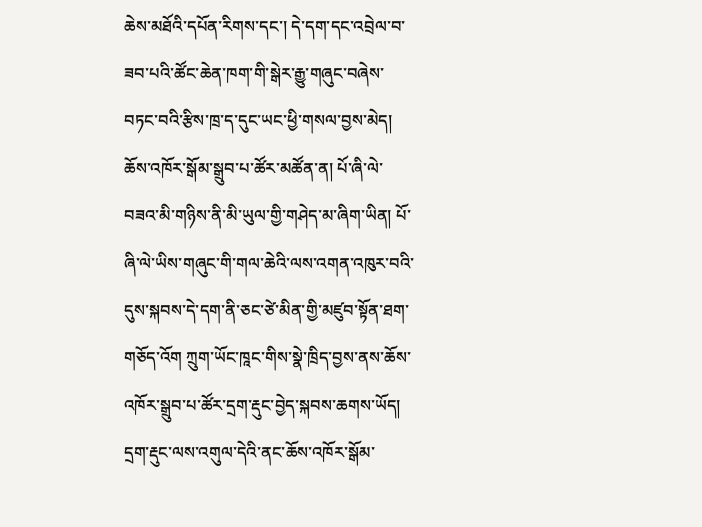ཆེས་མཐོའི་དཔོན་རིགས་དང་། དེ་དག་དང་འབྲེལ་བ་ཟབ་པའི་ཚོང་ཆེན་ཁག་གི་སྒེར་རྒྱུ་གཞུང་བཞེས་བཏང་བའི་རྩིས་ཁྲ་ད་དུང་ཡང་ཕྱི་གསལ་བྱས་མེད།
ཆོས་འཁོར་སྒོམ་སྒྲུབ་པ་ཚོར་མཚོན་ན། པོ་ཞི་ལེ་བཟའ་མི་གཉིས་ནི་མི་ཡུལ་གྱི་གཤེད་མ་ཞིག་ཡིན། པོ་ཞི་ལེ་ཡིས་གཞུང་གི་གལ་ཆེའི་ལས་འགན་འཁུར་བའི་དུས་སྐབས་དེ་དག་ནི་ཅང་ཙེ་མིན་གྱི་མཛུབ་སྟོན་ཐག་གཅོད་འོག ཀྲུག་ཡོང་ཁཱང་གིས་སྣེ་ཁྲིད་བྱས་ནས་ཆོས་འཁོར་སྒྲུབ་པ་ཚོར་དྲག་རྡུང་བྱེད་སྐབས་ཆགས་ཡོད། དྲག་རྡུང་ལས་འགུལ་དེའི་ནང་ཆོས་འཁོར་སྒོམ་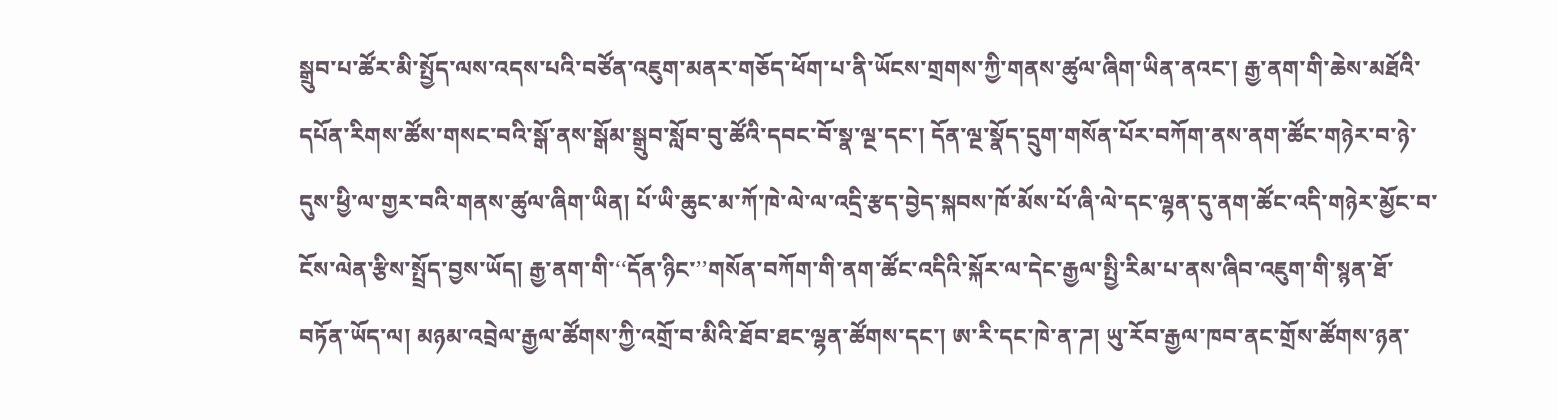སྒྲུབ་པ་ཚོར་མི་སྤྱོད་ལས་འདས་པའི་བཙོན་འཇུག་མནར་གཅོད་ཕོག་པ་ནི་ཡོངས་གྲགས་ཀྱི་གནས་ཚུལ་ཞིག་ཡིན་ནའང་། རྒྱ་ནག་གི་ཆེས་མཐོའི་དཔོན་རིགས་ཚོས་གསང་བའི་སྒོ་ནས་སྒོམ་སྒྲུབ་སློབ་བུ་ཚོའི་དབང་བོ་སྣ་ལྔ་དང་། དོན་ལྔ་སྣོད་དྲུག་གསོན་པོར་བཀོག་ནས་ནག་ཚོང་གཉེར་བ་ཉེ་དུས་ཕྱི་ལ་གྱར་བའི་གནས་ཚུལ་ཞིག་ཡིན། པོ་ཡི་ཆུང་མ་ཀོ་ཁེ་ལེ་ལ་འདྲི་རྩད་བྱེད་སྐབས་ཁོ་མོས་པོ་ཞི་ལེ་དང་ལྷན་དུ་ནག་ཚོང་འདི་གཉེར་མྱོང་བ་ངོས་ལེན་རྩིས་སྤྲོད་བྱས་ཡོད། རྒྱ་ནག་གི་‘‘དོན་ཉིང་’’གསོན་བཀོག་གི་ནག་ཚོང་འདིའི་སྐོར་ལ་དེང་རྒྱལ་སྤྱི་རིམ་པ་ནས་ཞིབ་འཇུག་གི་སྙན་ཐོ་བཏོན་ཡོད་ལ། མཉམ་འབྲེལ་རྒྱལ་ཚོགས་ཀྱི་འགྲོ་བ་མིའི་ཐོབ་ཐང་ལྷན་ཚོགས་དང་། ཨ་རི་དང་ཁེ་ན་ཌ། ཡུ་རོབ་རྒྱལ་ཁབ་ནང་གྲོས་ཚོགས་ཉན་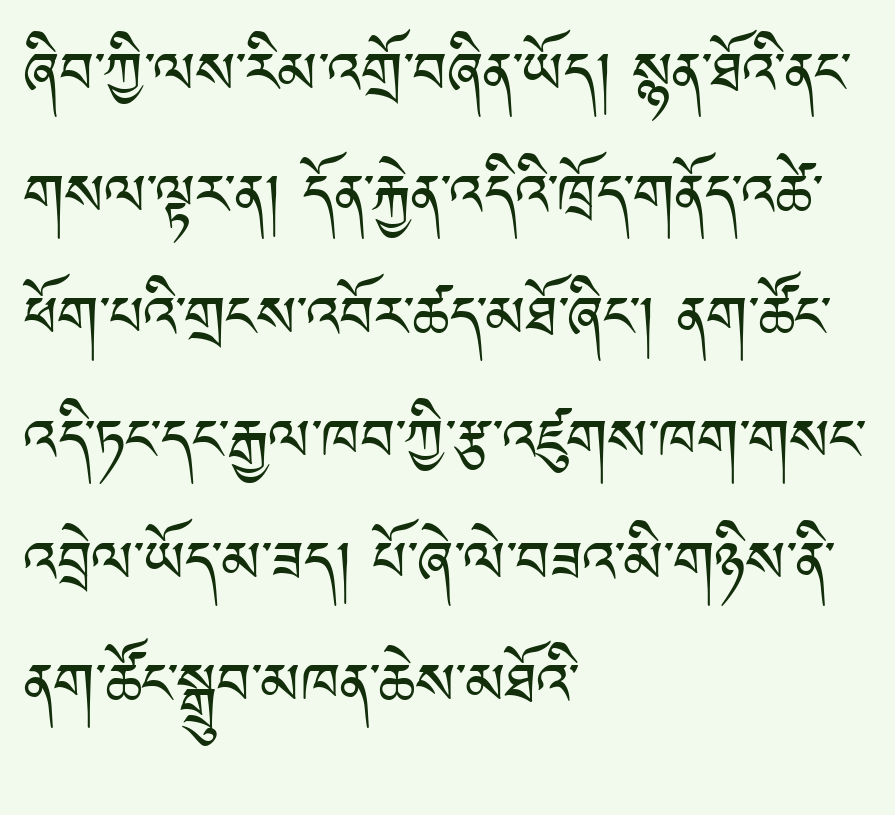ཞིབ་ཀྱི་ལས་རིམ་འགྲོ་བཞིན་ཡོད། སྙན་ཐོའི་ནང་གསལ་ལྟར་ན། དོན་རྐྱེན་འདིའི་ཁྲོད་གནོད་འཚེ་ཕོག་པའི་གྲངས་འབོར་ཚད་མཐོ་ཞིང་། ནག་ཚོང་འདི་ཏང་དང་རྒྱལ་ཁབ་ཀྱི་རྩ་འཛུགས་ཁག་གསང་འབྲེལ་ཡོད་མ་ཟད། པོ་ཞེ་ལེ་བཟའ་མི་གཉིས་ནི་ནག་ཚོང་སྒྲུབ་མཁན་ཆེས་མཐོའི་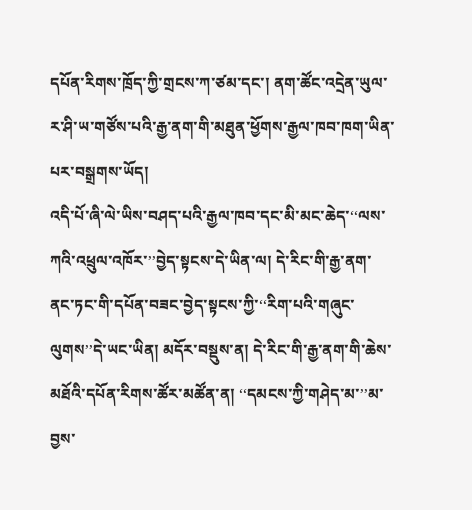དཔོན་རིགས་ཁྲོད་ཀྱི་གྲངས་ཀ་ཙམ་དང་། ནག་ཚོང་འདྲེན་ཡུལ་ར་ཤི་ཡ་གཙོས་པའི་རྒྱ་ནག་གི་མཐུན་ཕྱོགས་རྒྱལ་ཁབ་ཁག་ཡིན་པར་བསྒྲགས་ཡོད།
འདི་པོ་ཞི་ལེ་ཡིས་བཤད་པའི་རྒྱལ་ཁབ་དང་མི་མང་ཆེད་‘‘ལས་ཀའི་འཕྲུལ་འཁོར་’’བྱེད་སྟངས་དེ་ཡིན་ལ། དེ་རིང་གི་རྒྱ་ནག་ནང་ཏང་གི་དཔོན་བཟང་བྱེད་སྟངས་ཀྱི་‘‘རིག་པའི་གཞུང་ལུགས’’དེ་ཡང་ཡིན། མདོར་བསྡུས་ན། དེ་རིང་གི་རྒྱ་ནག་གི་ཆེས་མཐོའི་དཔོན་རིགས་ཚོར་མཚོན་ན། ‘‘དམངས་ཀྱི་གཤེད་མ་’’མ་བྱས་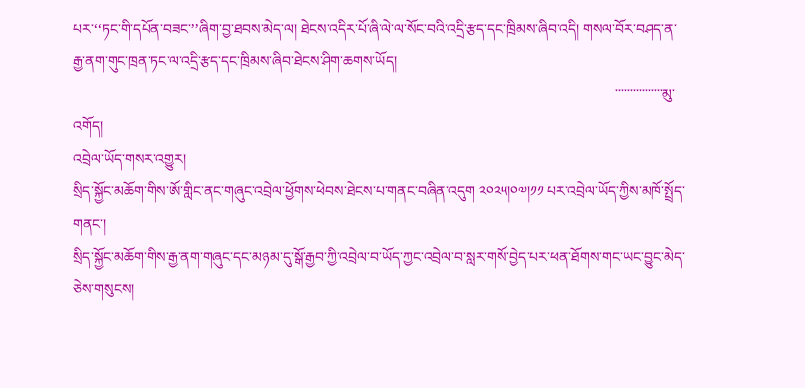པར་‘‘ཏང་གི་དཔོན་བཟང་’’ཞིག་བྱ་ཐབས་མེད་ལ། ཐེངས་འདིར་པོ་ཞི་ལེ་ལ་སོང་བའི་འདྲི་རྩད་དང་ཁྲིམས་ཞིབ་འདི། གསལ་བོར་བཤད་ན་རྒྱ་ནག་གུང་ཁྲན་ཏང་ལ་འདྲི་རྩད་དང་ཁྲིམས་ཞིབ་ཐེངས་ཤིག་ཆགས་ཡོད།
                                                                                                                                                     ་་་་་་་་་་་་་་་་མུ་འགོད།
འབྲེལ་ཡོད་གསར་འགྱུར།
སྲིད་སྐྱོང་མཆོག་གིས་ཨོ་གླིང་ནང་གཞུང་འབྲེལ་ཕྱོགས་ཕེབས་ཐེངས་པ་གནང་བཞིན་འདུག ༢༠༢༥།༠༧།༡༡ པར་འབྲེལ་ཡོད་ཀྱིས་མཁོ་སྤྲོད་གནང་།
སྲིད་སྐྱོང་མཆོག་གིས་རྒྱ་ནག་གཞུང་དང་མཉམ་དུ་སྒོ་རྒྱབ་ཀྱི་འབྲེལ་བ་ཡོད་ཀྱང་འབྲེལ་བ་སླར་གསོ་བྱེད་པར་ཕན་ཐོགས་གང་ཡང་བྱུང་མེད་ཅེས་གསུངས།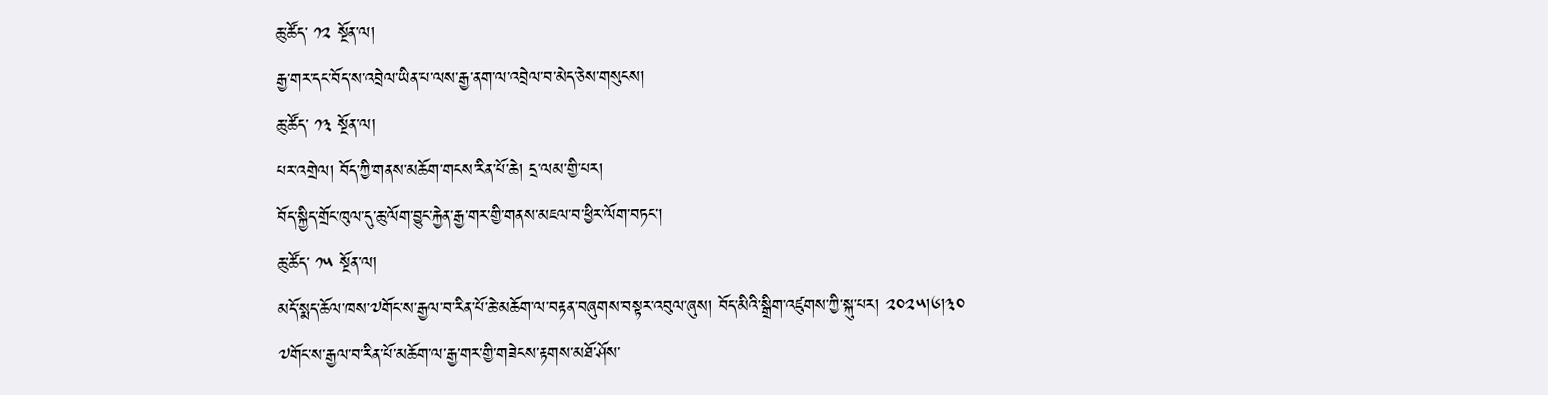ཆུ་ཚོད་ ༡༢ སྔོན་ལ།
རྒྱ་གར་དང་བོད་ས་འབྲེལ་ཡིན་པ་ལས་རྒྱ་ནག་ལ་འབྲེལ་བ་མེད་ཅེས་གསུངས།
ཆུ་ཚོད་ ༡༣ སྔོན་ལ།
པར་འགྲེལ། བོད་ཀྱི་གནས་མཆོག་གངས་རིན་པོ་ཆེ། དྲ་ལམ་གྱི་པར།
བོད་སྐྱིད་གྲོང་ཁུལ་དུ་ཆུ་ལོག་བྱུང་རྐྱེན་རྒྱ་གར་གྱི་གནས་མཇལ་བ་ཕྱིར་ལོག་བཏང་།
ཆུ་ཚོད་ ༡༥ སྔོན་ལ།
མདོ་སྨད་ཆོལ་ཁས་༧གོང་ས་རྒྱལ་བ་རིན་པོ་ཆེ་མཆོག་ལ་བརྟན་བཞུགས་བསྟར་འབུལ་ཞུས། བོད་མིའི་སྒྲིག་འཛུགས་ཀྱི་སྐུ་པར། ༢༠༢༥།༦།༣༠
༧གོང་ས་རྒྱལ་བ་རིན་པོ་མཆོག་ལ་རྒྱ་གར་གྱི་གཟེངས་རྟགས་མཐོ་ཤོས་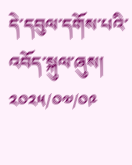དེ་དབུལ་དགོས་པའི་འབོད་སྐུལ་ཞུས།
༢༠༢༥/༠༧/༠༩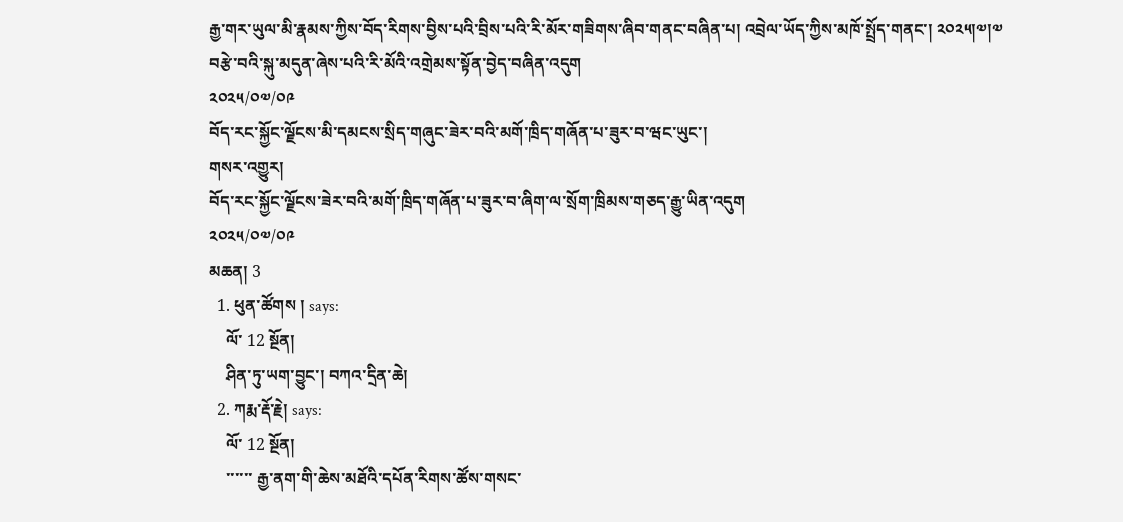རྒྱ་གར་ཡུལ་མི་རྣམས་ཀྱིས་བོད་རིགས་བྱིས་པའི་བྲིས་པའི་རི་མོར་གཟིགས་ཞིབ་གནང་བཞིན་པ། འབྲེལ་ཡོད་ཀྱིས་མཁོ་སྤྲོད་གནང་། ༢༠༢༥།༧།༧
བརྩེ་བའི་སྐུ་མདུན་ཞེས་པའི་རི་མོའི་འགྲེམས་སྟོན་བྱེད་བཞིན་འདུག
༢༠༢༥/༠༧/༠༩
བོད་རང་སྐྱོང་ལྗོངས་མི་དམངས་སྲིད་གཞུང་ཟེར་བའི་མགོ་ཁྲིད་གཞོན་པ་ཟུར་བ་ཝང་ཡུང་།
གསར་འགྱུར།
བོད་རང་སྐྱོང་ལྗོངས་ཟེར་བའི་མགོ་ཁྲིད་གཞོན་པ་ཟུར་བ་ཞིག་ལ་སྲོག་ཁྲིམས་གཅད་རྒྱུ་ཡིན་འདུག
༢༠༢༥/༠༧/༠༩
མཆན། 3
  1. ཕུན་ཚོགས ། says:
    ལོ་ 12 སྔོན།
    ཤིན་ཏུ་ཡག་བྱུང་། བཀའ་དྲིན་ཆེ།
  2. ཀརྨ་རྡོ་རྗེ། says:
    ལོ་ 12 སྔོན།
    ་་་་་་ རྒྱ་ནག་གི་ཆེས་མཐོའི་དཔོན་རིགས་ཚོས་གསང་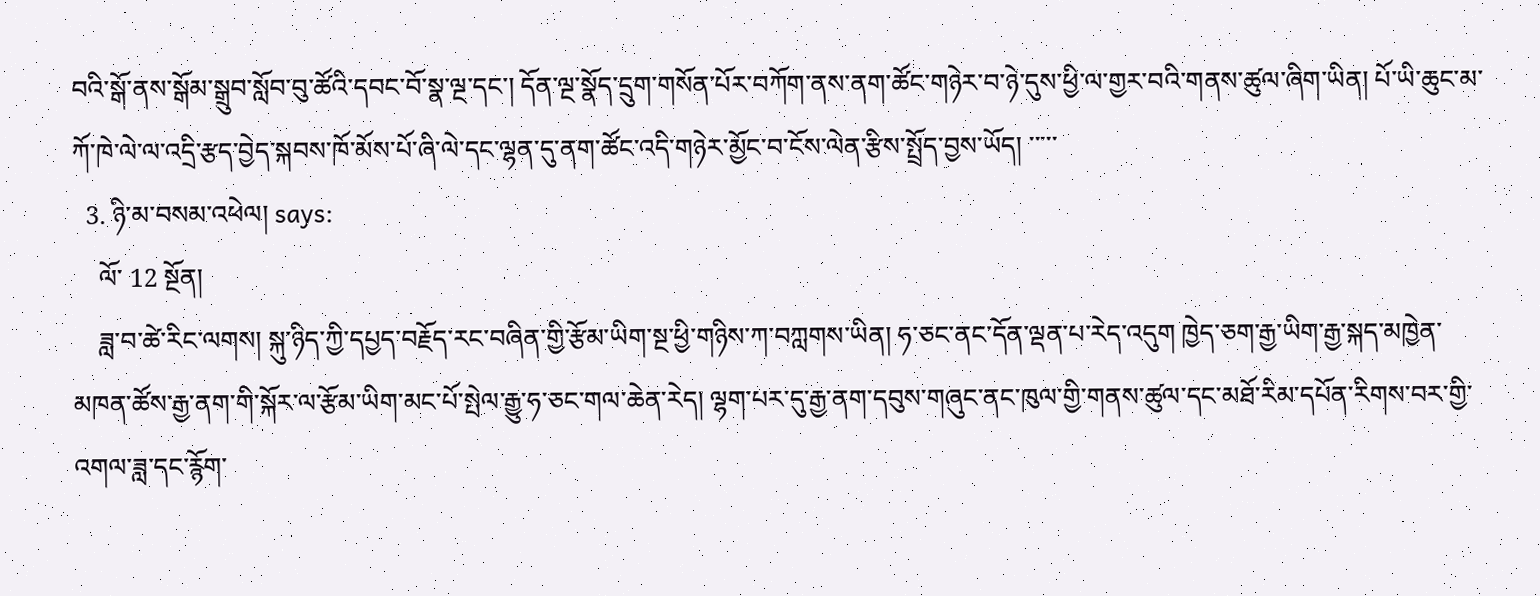བའི་སྒོ་ནས་སྒོམ་སྒྲུབ་སློབ་བུ་ཚོའི་དབང་བོ་སྣ་ལྔ་དང་། དོན་ལྔ་སྣོད་དྲུག་གསོན་པོར་བཀོག་ནས་ནག་ཚོང་གཉེར་བ་ཉེ་དུས་ཕྱི་ལ་གྱར་བའི་གནས་ཚུལ་ཞིག་ཡིན། པོ་ཡི་ཆུང་མ་ཀོ་ཁེ་ལེ་ལ་འདྲི་རྩད་བྱེད་སྐབས་ཁོ་མོས་པོ་ཞི་ལེ་དང་ལྷན་དུ་ནག་ཚོང་འདི་གཉེར་མྱོང་བ་ངོས་ལེན་རྩིས་སྤྲོད་བྱས་ཡོད། ་་་་་
  3. ཉི་མ་བསམ་འཕེལ། says:
    ལོ་ 12 སྔོན།
    ཟླ་བ་ཚེ་རིང་ལགས། སྐུ་ཉིད་ཀྱི་དཔྱད་བརྗོད་རང་བཞིན་གྱི་རྩོམ་ཡིག་སྔ་ཕྱི་གཉིས་ཀ་བཀླགས་ཡིན། ཧ་ཅང་ནང་དོན་ལྡན་པ་རེད་འདུག ཁྱེད་ཅག་རྒྱ་ཡིག་རྒྱ་སྐད་མཁྱེན་མཁན་ཚོས་རྒྱ་ནག་གི་སྐོར་ལ་རྩོམ་ཡིག་མང་པོ་སྤེལ་རྒྱུ་ཧ་ཅང་གལ་ཆེན་རེད། ལྷག་པར་དུ་རྒྱ་ནག་དབུས་གཞུང་ནང་ཁུལ་གྱི་གནས་ཚུལ་དང་མཐོ་རིམ་དཔོན་རིགས་བར་གྱི་འགལ་ཟླ་དང་རྙོག་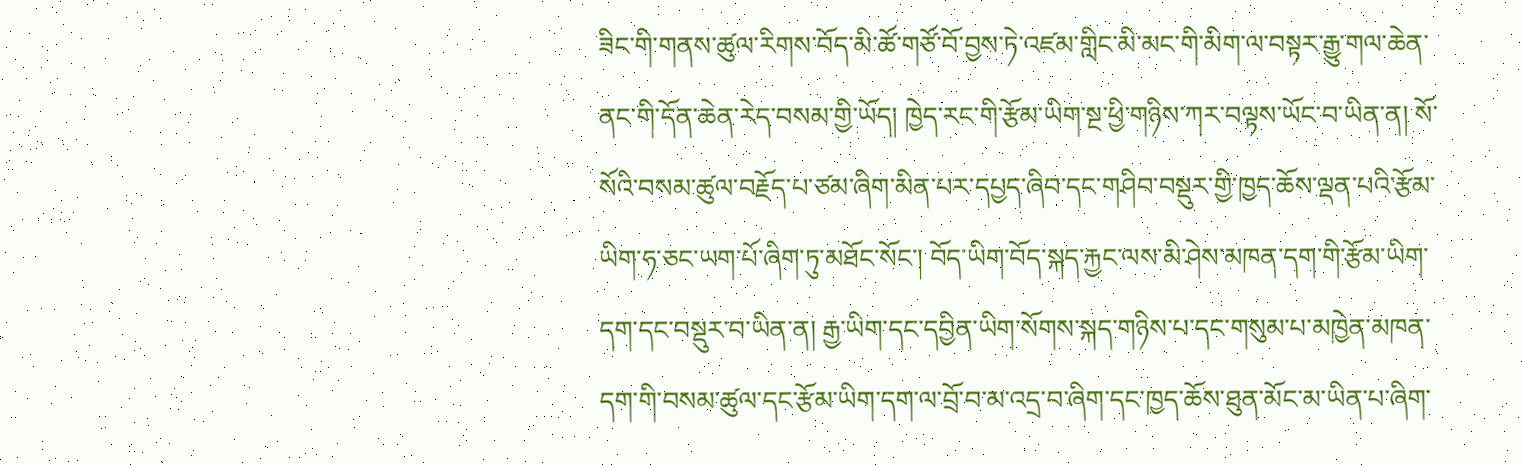ཟིང་གི་གནས་ཚུལ་རིགས་བོད་མི་ཚོ་གཙོ་བོ་བྱས་ཏེ་འཛམ་གླིང་མི་མང་གི་མིག་ལ་བསྟར་རྒྱུ་གལ་ཆེན་ནང་གི་དོན་ཆེན་རེད་བསམ་གྱི་ཡོད། ཁྱེད་རང་གི་རྩོམ་ཡིག་སྔ་ཕྱི་གཉིས་ཀར་བལྟས་ཡོང་བ་ཡིན་ན། སོ་སོའི་བསམ་ཚུལ་བརྗོད་པ་ཙམ་ཞིག་མིན་པར་དཔྱད་ཞིབ་དང་གཤིབ་བསྡུར་གྱི་ཁྱད་ཆོས་ལྡན་པའི་རྩོམ་ཡིག་ཧ་ཅང་ཡག་པོ་ཞིག་ཏུ་མཐོང་སོང་། བོད་ཡིག་བོད་སྐད་རྐྱང་ལས་མི་ཤེས་མཁན་དག་གི་རྩོམ་ཡིག་དག་དང་བསྡུར་བ་ཡིན་ན། རྒྱ་ཡིག་དང་དབྱིན་ཡིག་སོགས་སྐད་གཉིས་པ་དང་གསུམ་པ་མཁྱེན་མཁན་དག་གི་བསམ་ཚུལ་དང་རྩོམ་ཡིག་དག་ལ་བྲོ་བ་མ་འདྲ་བ་ཞིག་དང་ཁྱད་ཆོས་ཐུན་མོང་མ་ཡིན་པ་ཞིག་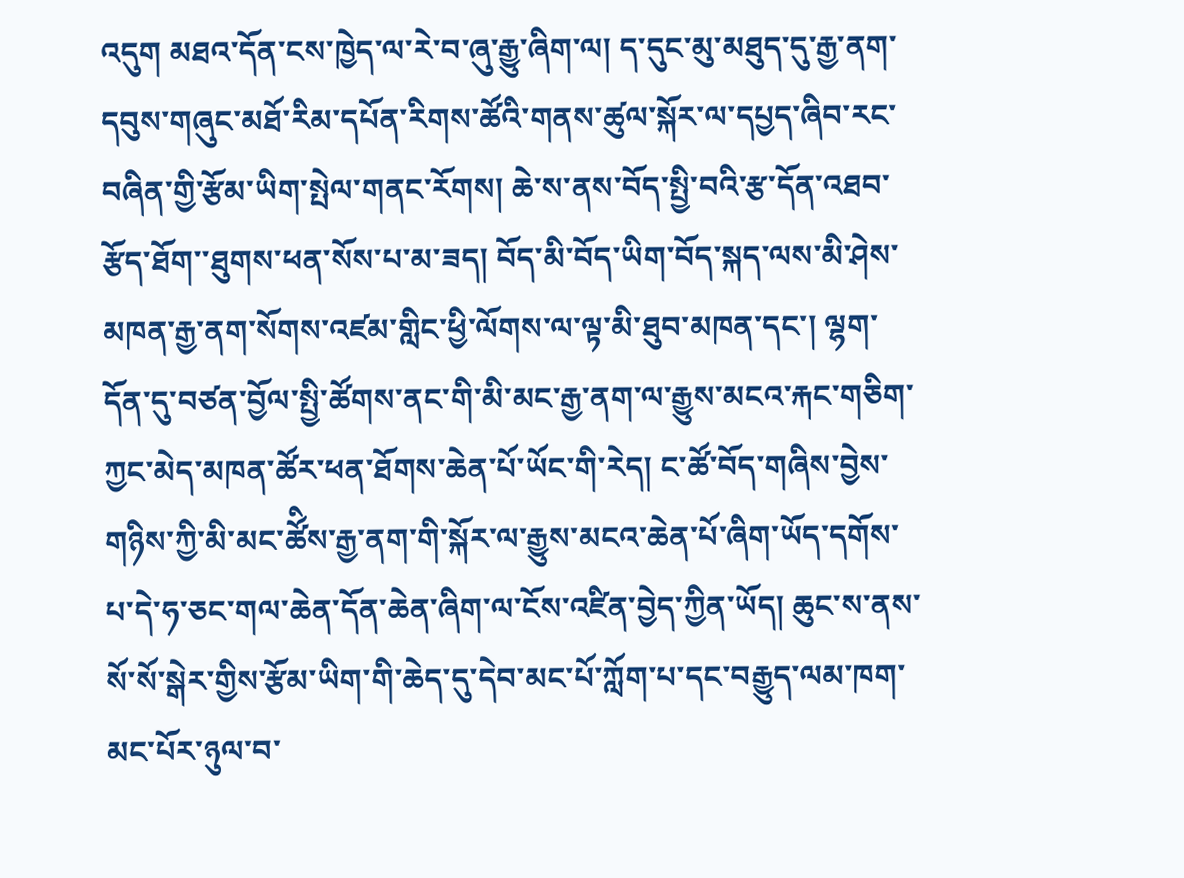འདུག མཐའ་དོན་ངས་ཁྱེད་ལ་རེ་བ་ཞུ་རྒྱུ་ཞིག་ལ། ད་དུང་མུ་མཐུད་དུ་རྒྱ་ནག་དབུས་གཞུང་མཐོ་རིམ་དཔོན་རིགས་ཚོའི་གནས་ཚུལ་སྐོར་ལ་དཔྱད་ཞིབ་རང་བཞིན་གྱི་རྩོམ་ཡིག་སྤེལ་གནང་རོགས། ཆེ་ས་ནས་བོད་སྤྱི་བའི་རྩ་དོན་འཐབ་རྩོད་ཐོག་་ཐུགས་ཕན་སོས་པ་མ་ཟད། བོད་མི་བོད་ཡིག་བོད་སྐད་ལས་མི་ཤེས་མཁན་རྒྱ་ནག་སོགས་འཛམ་གླིང་ཕྱི་ལོགས་ལ་ལྟ་མི་ཐུབ་མཁན་དང་། ལྷག་དོན་དུ་བཙན་བྱོལ་སྤྱི་ཚོགས་ནང་གི་མི་མང་རྒྱ་ནག་ལ་རྒྱུས་མངའ་རྐང་གཅིག་ཀྱང་མེད་མཁན་ཚོར་ཕན་ཐོགས་ཆེན་པོ་ཡོང་གི་རེད། ང་ཚོ་བོད་གཞིས་བྱེས་གཉིས་ཀྱི་མི་མང་ཚོིས་རྒྱ་ནག་གི་སྐོར་ལ་རྒྱུས་མངའ་ཆེན་པོ་ཞིག་ཡོད་དགོས་པ་དེ་ཧ་ཅང་གལ་ཆེན་དོན་ཆེན་ཞིག་ལ་ངོས་འཛིན་བྱེད་ཀྱིན་ཡོད། ཆུང་ས་ནས་སོ་སོ་སྒེར་གྱིས་རྩོམ་ཡིག་གི་ཆེད་དུ་དེབ་མང་པོ་ཀློག་པ་དང་བརྒྱུད་ལམ་ཁག་མང་པོར་ཉུལ་བ་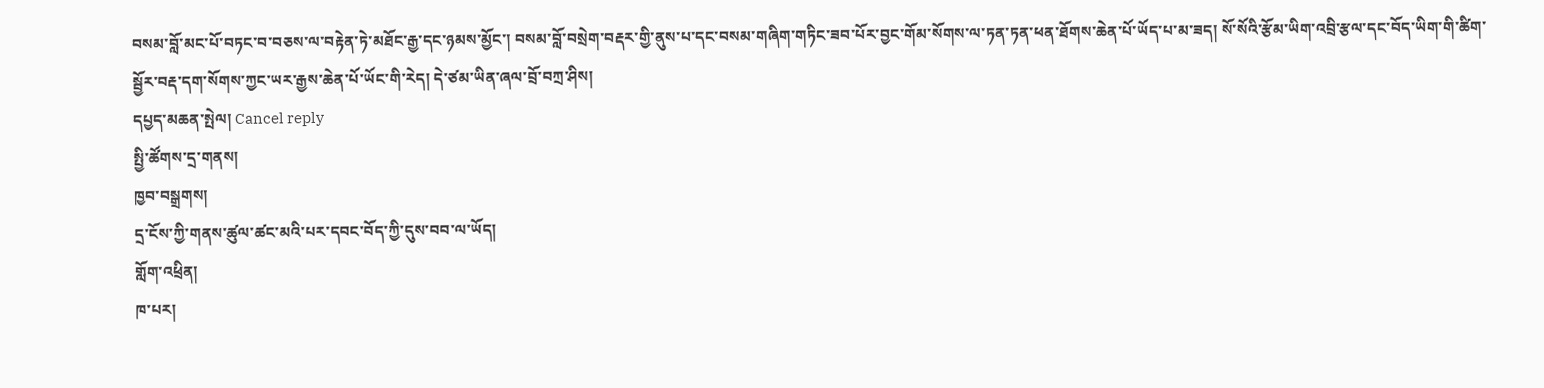བསམ་བློ་མང་པོ་བཏང་བ་བཅས་ལ་བརྟེན་ཏེ་མཐོང་རྒྱ་དང་ཉམས་མྱོང་། བསམ་བློ་བསྲེག་བརྡར་གྱི་ནུས་པ་དང་བསམ་གཞིག་གཏིང་ཟབ་པོར་བྱང་གོམ་སོགས་ལ་ཏན་ཏན་ཕན་ཐོགས་ཆེན་པོ་ཡོད་པ་མ་ཟད། སོ་སོའི་རྩོམ་ཡིག་འབྲི་རྩལ་དང་བོད་ཡིག་གི་ཚིག་སྦྱོར་བརྡ་དག་སོགས་ཀྱང་ཡར་རྒྱས་ཆེན་པོ་ཡོང་གི་རེད། དེ་ཙམ་ཡིན་ཞལ་བྲོ་བཀྲ་ཤིས།
དཔྱད་མཆན་སྤེལ། Cancel reply
སྤྱི་ཚོགས་དྲ་གནས།
ཁྱབ་བསྒྲགས།
དྲ་ངོས་ཀྱི་གནས་ཚུལ་ཚང་མའི་པར་དབང་བོད་ཀྱི་དུས་བབ་ལ་ཡོད།
གློག་འཕྲིན།
ཁ་པར།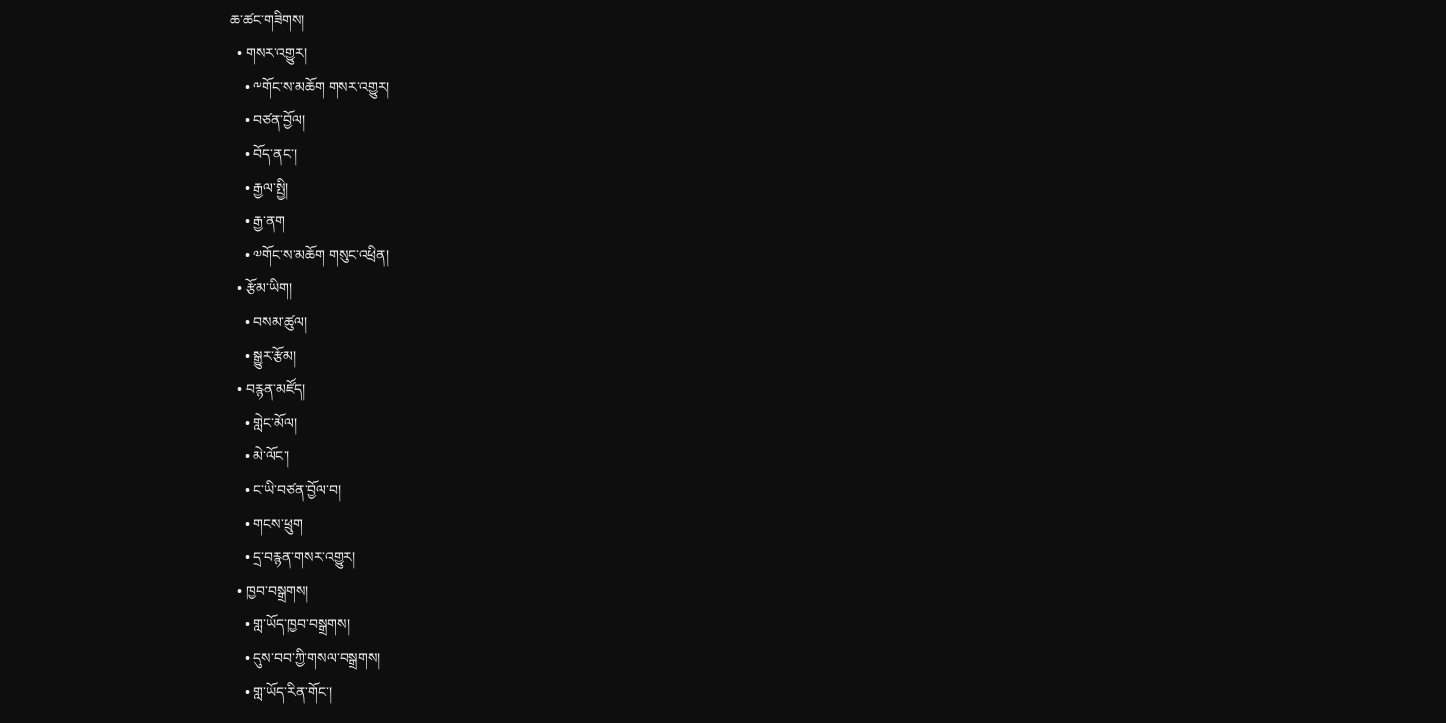ཆ་ཚང་གཟིགས།
  • གསར་འགྱུར།
    • ༸གོང་ས་མཆོག གསར་འགྱུར།
    • བཙན་བྱོལ།
    • བོད་ནང་།
    • རྒྱལ་སྤྱི།
    • རྒྱ་ནག
    • ༧གོང་ས་མཆོག གསུང་འཕྲིན།
  • རྩོམ་ཡིག།
    • བསམ་ཚུལ།
    • སྒྱུར་རྩོམ།
  • བརྙན་མཛོད།
    • གླེང་མོལ།
    • མེ་ལོང་།
    • ང་ཡི་བཙན་བྱོལ་བ།
    • གངས་ཕྲུག
    • དྲ་བརྙན་གསར་འགྱུར།
  • ཁྱབ་བསྒྲགས།
    • གླ་ཡོད་ཁྱབ་བསྒྲགས།
    • དུས་བབ་ཀྱི་གསལ་བསྒྲགས།
    • གླ་ཡོད་རིན་གོང་།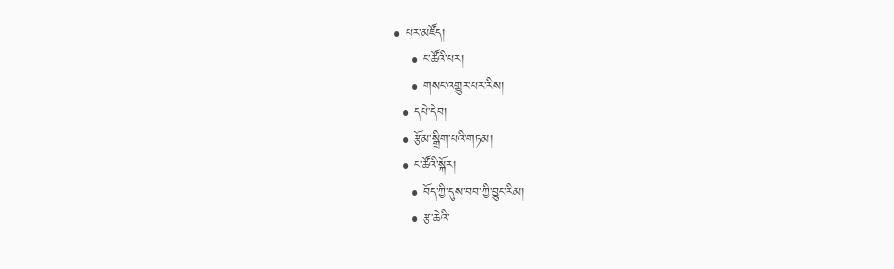• པར་མཛོད།
    • ང་ཚོའི་པར།
    • གསང་འགྱུར་པར་རིས།
  • དཔེ་དེབ།
  • རྩོམ་སྒྲིག་པའི་གཏམ།
  • ང་ཚོའི་སྐོར།
    • བོད་ཀྱི་དུས་བབ་ཀྱི་བྱུང་རིམ།
    • རྩ་ཆེའི་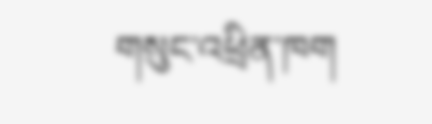གསུང་འཕྲིན་ཁག